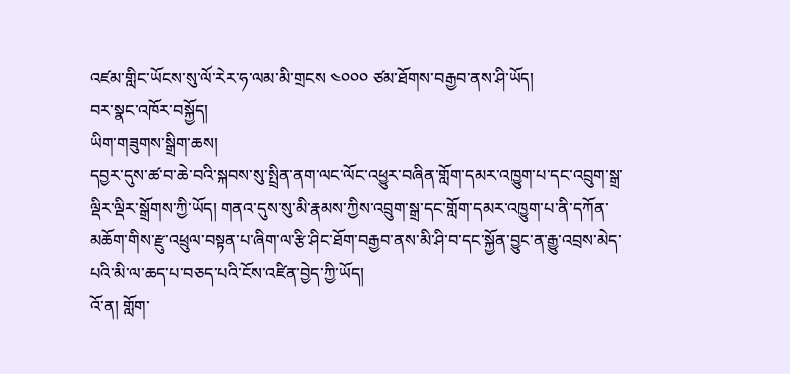འཛམ་གླིང་ཡོངས་སུ་ལོ་རེར་ཧ་ལམ་མི་གྲངས ༤༠༠༠ ཙམ་ཐོགས་བརྒྱབ་ནས་ཤི་ཡོད།
བར་སྣང་འཁོར་བསྐྱོད།
ཡིག་གཟུགས་སྒྲིག་ཆས།
དབྱར་དུས་ཚ་བ་ཆེ་བའི་སྐབས་སུ་སྤྲིན་ནག་ལང་ལོང་འཕྱུར་བཞིན་གློག་དམར་འཁྱུག་པ་དང་འབྲུག་སྒྲ་ལྡིར་ལྡིར་སྒྲོགས་ཀྱི་ཡོད། གནའ་དུས་སུ་མི་རྣམས་ཀྱིས་འབྲུག་སྒྲ་དང་གློག་དམར་འཁྱུག་པ་ནི་དཀོན་མཆོག་གིས་རྫུ་འཕྲུལ་བསྟན་པ་ཞིག་ལ་རྩི་ཤིང་ཐོག་བརྒྱབ་ནས་མི་ཤི་བ་དང་སྐྱོན་བྱུང་ན་རྒྱུ་འབྲས་མེད་པའི་མི་ལ་ཆད་པ་བཅད་པའི་ངོས་འཛིན་བྱེད་ཀྱི་ཡོད།
འོ་ན། གློག་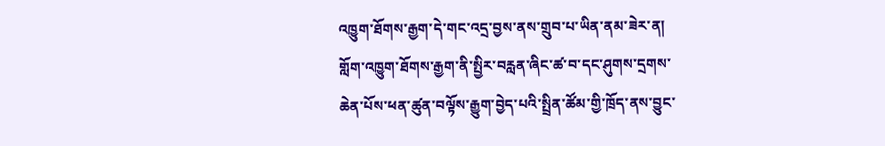འཁྱུག་ཐོགས་རྒྱག་དེ་གང་འདྲ་བྱས་ནས་གྲུབ་པ་ཡིན་ནམ་ཟེར་ན། གློག་འཁྱུག་ཐོགས་རྒྱག་ནི་སྤྱིར་བརླན་ཞིང་ཚ་བ་དང་ཤུགས་དྲགས་ཆེན་པོས་ཕན་ཚུན་བལྟོས་རྒྱུག་བྱེད་པའི་སྤྲིན་ཚོམ་གྱི་ཁྲོད་ནས་བྱུང་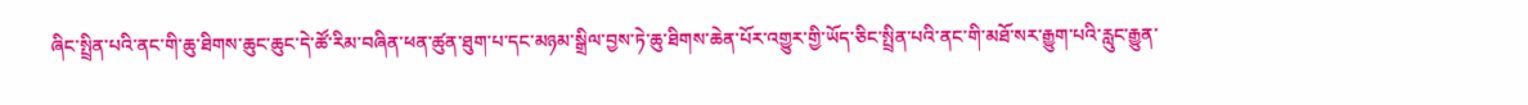ཞིང་སྤྲིན་པའི་ནང་གི་ཆུ་ཐིགས་ཆུང་ཆུང་དེ་ཚོ་རིམ་བཞིན་ཕན་ཚུན་ཐུག་པ་དང་མཉམ་སྒྲིལ་བྱས་ཏེ་ཆུ་ཐིགས་ཆེན་པོར་འགྱུར་གྱི་ཡོད་ཅིང་སྤྲིན་པའི་ནང་གི་མཐོ་སར་རྒྱུག་པའི་རླུང་རྒྱུན་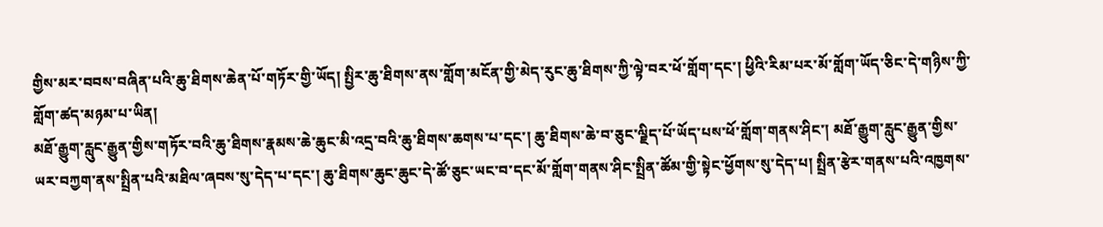གྱིས་མར་བབས་བཞིན་པའི་ཆུ་ཐིགས་ཆེན་པོ་གཏོར་གྱི་ཡོད། སྤྱིར་ཆུ་ཐིགས་ནས་གློག་མངོན་གྱི་མེད་རུང་ཆུ་ཐིགས་ཀྱི་ལྟེ་བར་ཕོ་གློག་དང་། ཕྱིའི་རིམ་པར་མོ་གློག་ཡོད་ཅིང་དེ་གཉིས་ཀྱི་གློག་ཚད་མཉམ་པ་ཡིན།
མཐོ་རྒྱུག་རླུང་རྒྱུན་གྱིས་གཏོར་བའི་ཆུ་ཐིགས་རྣམས་ཆེ་ཆུང་མི་འདྲ་བའི་ཆུ་ཐིགས་ཆགས་པ་དང་། ཆུ་ཐིགས་ཆེ་བ་ཅུང་ལྗིད་པོ་ཡོད་པས་ཕོ་གློག་གནས་ཤིང་། མཐོ་རྒྱུག་རླུང་རྒྱུན་གྱིས་ཡར་བཀྱག་ནས་སྤྲིན་པའི་མཐིལ་ཞབས་སུ་དེད་པ་དང་། ཆུ་ཐིགས་ཆུང་ཆུང་དེ་ཚོ་ཅུང་ཡང་བ་དང་མོ་གློག་གནས་ཤིང་སྤྲིན་ཚོམ་གྱི་སྟེང་ཕྱོགས་སུ་དེད་པ། སྤྲིན་རྩེར་གནས་པའི་འཁྱགས་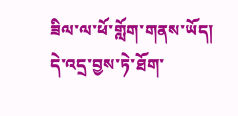ཟིལ་ལ་ཕོ་གློག་གནས་ཡོད།
དེ་འདྲ་བྱས་ཏེ་ཐོག་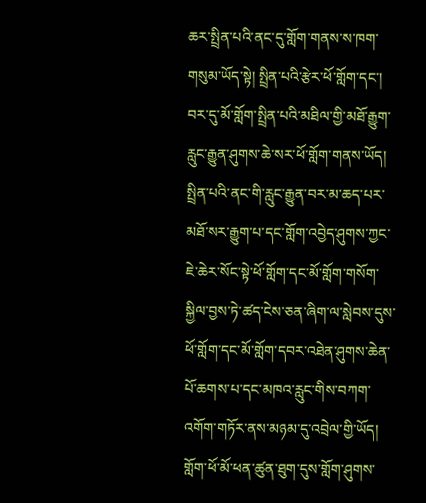ཆར་སྤྲིན་པའི་ནང་དུ་གློག་གནས་ས་ཁག་གསུམ་ཡོད་སྟེ། སྤྲིན་པའི་རྩེར་ཕོ་གློག་དང་། བར་དུ་མོ་གློག་སྤྲིན་པའི་མཐིལ་གྱི་མཐོ་རྒྱུག་རླུང་རྒྱུན་ཤུགས་ཆེ་སར་ཕོ་གློག་གནས་ཡོད། སྤྲིན་པའི་ནང་གི་རླུང་རྒྱུན་བར་མ་ཆད་པར་མཐོ་སར་རྒྱུག་པ་དང་གློག་འབྱེད་ཤུགས་ཀྱང་ཇེ་ཆེར་སོང་སྟེ་ཕོ་གློག་དང་མོ་གློག་གསོག་སྐྱིལ་བྱས་ཏེ་ཚད་ངེས་ཅན་ཞིག་ལ་སླེབས་དུས་ཕོ་གློག་དང་མོ་གློག་དབར་འཐེན་ཤུགས་ཆེན་པོ་ཆགས་པ་དང་མཁའ་རླུང་གིས་བཀག་འགོག་གཏོར་ནས་མཉམ་དུ་འབྲེལ་གྱི་ཡོད། གློག་ཕོ་མོ་ཕན་ཚུན་ཐུག་དུས་གློག་ཤུགས་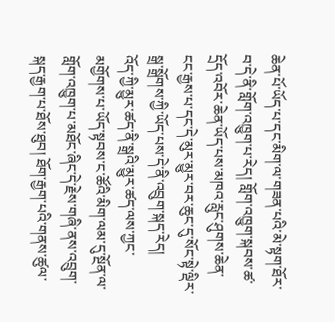ཆེན་པོ་ཡོད་པ་དང་མིག་ལ་གཟན་པའི་མེ་སྟག་ཐོར་བ་དེ་ནི་གློག་འཁྱུག་པ་རེད། གློག་འཁྱུག་སྐབས་ཚ་དྲོད་འབོར་ཆེན་ཡོད་པས་མཁའ་རླུང་ཤུགས་ཆེན་ངང་རྒྱས་པ་དང་དེ་མུར་མྱུར་བར་ཆུང་དུ་སོང་སྟེ་ལྡིར་སྒྲ་སྒྲོགས་ཀྱི་ཡོད་པས་དེ་ནི་འབྲུག་སྐད་རེད།
འོད་ཀྱི་མྱུར་ཚད་ནི་སྒྲའི་མྱུར་ཚད་ལས་ཀྱང་མགྱོགས་པ་ཡོད་སྟབས་ང་ཚོའི་མིག་ལམ་དུ་སྔོན་ལ་གློག་འཁྱུག་པ་མཐོང་ཞིང་དེ་རྗེས་གཞི་ནས་འབྲུག་སྐད་རྒྱག་པ་ཐོས་ཐུབ། ཐོག་རྒྱག་པའི་གནས་ཚུལ་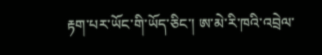རྟག་པར་ཡོང་གི་ཡོད་ཅིང་། ཨ་མེ་རི་ཁའི་འབྲེལ་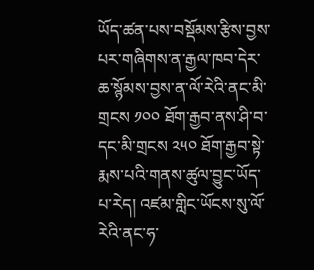ཡོད་ཚན་པས་བསྡོམས་རྩིས་བྱས་པར་གཞིགས་ན་རྒྱལ་ཁབ་དེར་ཆ་སྙོམས་བྱས་ན་ལོ་རེའི་ནང་མི་གྲངས ༡༠༠ ཐོག་རྒྱབ་ནས་ཤི་བ་དང་མི་གྲངས ༢༥༠ ཐོག་རྒྱབ་སྟེ་རྨས་པའི་གནས་ཚུལ་བྱུང་ཡོད་པ་རེད། འཛམ་གླིང་ཡོངས་སུ་ལོ་རེའི་ནང་ཧ་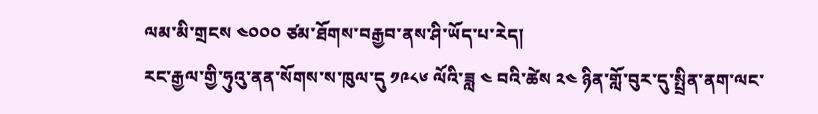ལམ་མི་གྲངས ༤༠༠༠ ཙམ་ཐོགས་བརྒྱབ་ནས་ཤི་ཡོད་པ་རེད།
རང་རྒྱལ་གྱི་ཧུའུ་ནན་སོགས་ས་ཁུལ་དུ ༡༩༨༦ ལོའི་ཟླ ༤ བའི་ཚེས ༢༤ ཉིན་གློ་བུར་དུ་སྤྲིན་ནག་ལང་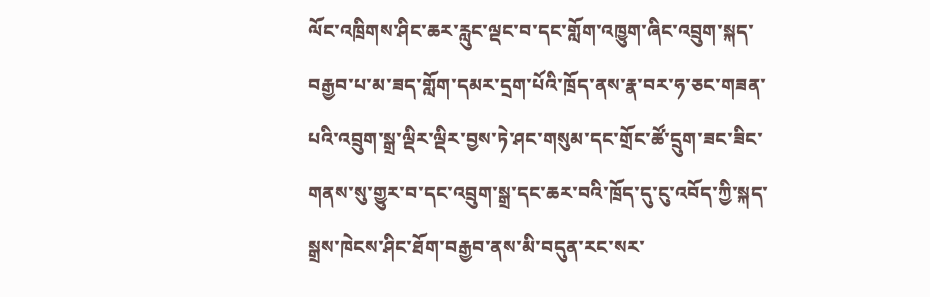ལོང་འཁྲིགས་ཤིང་ཆར་རླུང་ལྡང་བ་དང་གློག་འཁྱུག་ཞིང་འབྲུག་སྐད་བརྒྱབ་པ་མ་ཟད་གློག་དམར་དྲག་པོའི་ཁྲོད་ནས་རྣ་བར་ཧ་ཅང་གཟན་པའི་འབྲུག་སྒྲ་ལྡིར་ལྡིར་བྱས་ཏེ་ཤང་གསུམ་དང་གྲོང་ཚོ་དྲུག་ཟང་ཟིང་གནས་སུ་གྱུར་བ་དང་འབྲུག་སྒྲ་དང་ཆར་བའི་ཁྲོད་དུ་ངུ་འབོད་ཀྱི་སྐད་སྒྲས་ཁེངས་ཤིང་ཐོག་བརྒྱབ་ནས་མི་བདུན་རང་སར་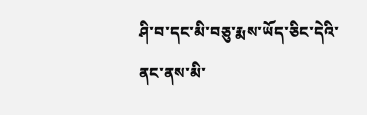ཤི་བ་དང་མི་བཅུ་རྨས་ཡོད་ཅིང་དེའི་ནང་ནས་མི་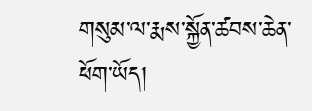གསུམ་ལ་རྨས་སྐྱོན་ཚབས་ཆེན་ཕོག་ཡོད།